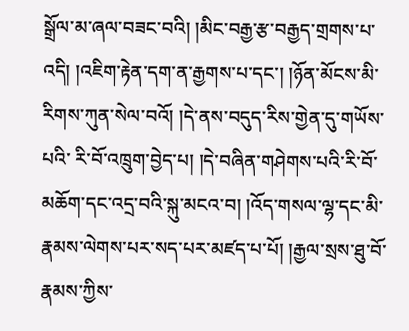སྒྲོལ་མ་ཞལ་བཟང་བའི། །མིང་བརྒྱ་རྩ་བརྒྱད་གྲགས་པ་འདི། །འཇིག་རྟེན་དག་ན་རྒྱགས་པ་དང་། །ཉོན་མོངས་མི་རིགས་ཀུན་སེལ་བའོ། །དེ་ནས་བདུད་རིས་གྱེན་དུ་གཡོས་པའི་ རི་བོ་འཁྲུག་བྱེད་པ། །དེ་བཞིན་གཤེགས་པའི་རི་བོ་མཆོག་དང་འདྲ་བའི་སྐུ་མངའ་བ། །འོད་གསལ་ལྷ་དང་མི་རྣམས་ལེགས་པར་སད་པར་མཛད་པ་པོ། །རྒྱལ་སྲས་ཐུ་བོ་རྣམས་ཀྱིས་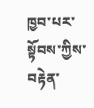ཁྱབ་པར་སྟོབས་ཀྱིས་བརྟེན་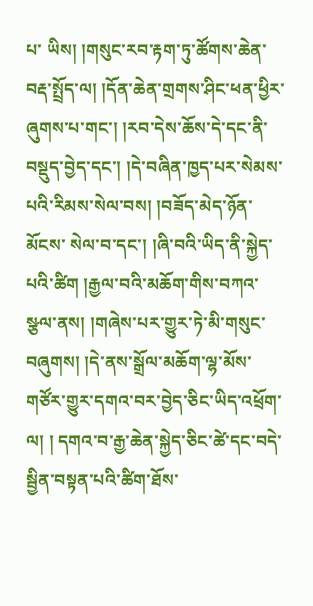པ་ ཡིས། །གསུང་རབ་རྟག་ཏུ་ཚོགས་ཆེན་བརྡ་སྤྲོད་ལ། །དོན་ཆེན་གྲགས་ཤིང་ཕན་ཕྱིར་ཞུགས་པ་གང་། །རབ་དེས་ཆོས་དེ་དང་ནི་བསྡུད་བྱེད་དང་། །དེ་བཞིན་ཁྱད་པར་སེམས་པའི་རིམས་སེལ་བས། །བཟོད་མེད་ཉོན་མོངས་ སེལ་བ་དང་། །ཞི་བའི་ཡིད་ནི་སྐྱེད་པའི་ཚིག །རྒྱལ་བའི་མཆོག་གིས་བཀའ་སྩལ་ནས། །གཞེས་པར་གྱུར་ཏེ་མི་གསུང་བཞུགས། །དེ་ནས་སྒྲོལ་མཆོག་ལྷ་མོས་གཙོར་གྱུར་དགའ་བར་བྱེད་ཅིང་ཡིད་འཕྲོག་ལ། ། དགའ་བ་རྒྱ་ཆེན་སྐྱེད་ཅིང་ཚེ་དང་བདེ་སྦྱིན་བསྟན་པའི་ཚིག་ཐོས་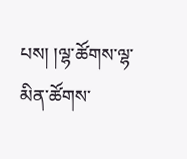པས། །ལྷ་ཚོགས་ལྷ་མིན་ཚོགས་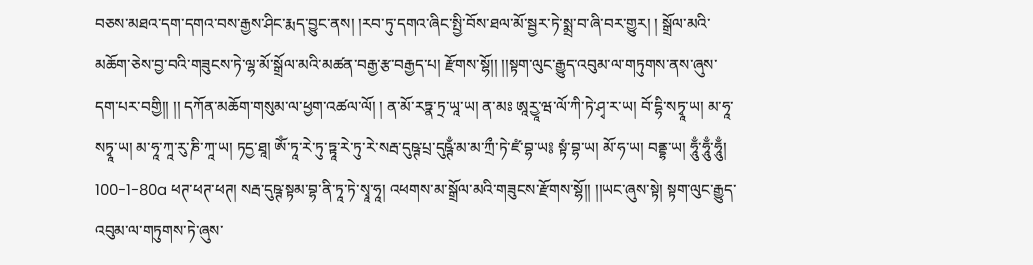བཅས་མཐའ་དག་དགའ་བས་རྒྱས་ཤིང་རྨད་བྱུང་ནས། །རབ་ཏུ་དགའ་ཞིང་སྤྱི་བོས་ཐལ་མོ་སྦྱར་ཏེ་སྨྲ་བ་ཞི་བར་གྱུར། ། སྒྲོལ་མའི་མཆོག་ཅེས་བྱ་བའི་གཟུངས་ཏེ་ལྷ་མོ་སྒྲོལ་མའི་མཚན་བརྒྱ་རྩ་བརྒྱད་པ། རྫོགས་སྷོ།། །།སྟག་ལུང་རྒྱུད་འབུམ་ལ་གཏུགས་ནས་ཞུས་དག་པར་བགྱི།། །། དཀོན་མཆོག་གསུམ་ལ་ཕྱག་འཚལ་ལོ། ། ན་མོ་རཏྣ་ཏྲ་ཡཱ་ཡ། ན་མཿ ཨཱརྱཱ་ཝ་ལོ་ཀི་ཏེ་ཤྭ་ར་ཡ། བོ་དྷི་སཏྭཱ་ཡ། མ་ཧཱ་སཏྭཱ་ཡ། མ་ཧཱ་ཀཱ་རུ་ཎི་ཀཱ་ཡ། ཏདྱ་ཐཱ། ཨོཾ་ཏཱ་རེ་ཏུ་ཏྟཱ་རེ་ཏུ་རེ་སརྦ་དུཥྚ་པྲ་དུཥྚྃ་མ་མ་ཀྲྀ་ཏེ་ཛཾ་བྷ་ཡ༔ སྟཾ་བྷ་ཡ། མོ་ཧ་ཡ། བནྡྷ་ཡ། ཧཱུྃ་ཧཱུྃ་ཧཱུྃ། 100-1-80a ཕཊ་ཕཊ་ཕཊ། སརྦ་དུཥྚ་སྟམ་བྷ་ནི་ཏཱ་ཏེ་སྭཱ་ཧཱ། འཕགས་མ་སྒྲོལ་མའི་གཟུངས་རྫོགས་སྷོ།། །།ཡང་ཞུས་སྟེ། སྟག་ལུང་རྒྱུད་འབུམ་ལ་གཏུགས་ཏེ་ཞུས་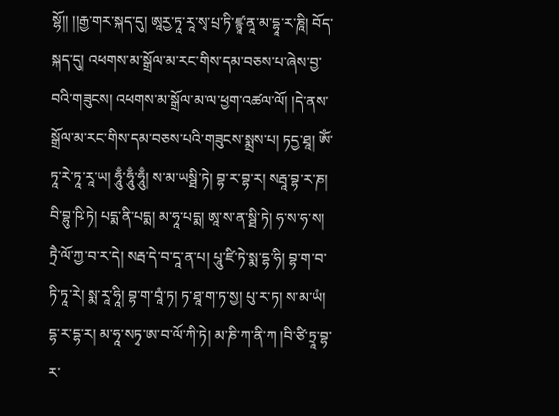སྷོ།། །།རྒྱ་གར་སྐད་དུ། ཨཱརྱ་ཏཱ་རཱ་སྭ་པྲ་ཏི་ཛྙཱ་ནཱ་མ་དྷཱ་ར་ཎཱི། བོད་སྐད་དུ། འཕགས་མ་སྒྲོལ་མ་རང་གིས་དམ་བཅས་པ་ཞེས་བྱ་བའི་གཟུངས། འཕགས་མ་སྒྲོལ་མ་ལ་ཕྱག་འཚལ་ལོ། །དེ་ནས་སྒྲོལ་མ་རང་གིས་དམ་བཅས་པའི་གཟུངས་སྨྲས་པ། ཏདྱ་ཐཱ། ཨོཾ་ཏཱ་རེ་ཏཱ་རཱ་ཡ། ཧཱུྃ་ཧཱུྃ་ཧཱུྃ། ས་མ་ཡསྠི་ཏེ། བྷ་ར་བྷ་ར། སརྦཱ་བྷ་ར་ཎ། བི་བྷུ་ཥི་ཏེ། པདྨ་ནི་པདྨ། མ་ཧཱ་པདྨ། ཨཱ་ས་ན་སྠི་ཏེ། ཧ་ས་ཧ་ས། ཏྲཻ་ལོ་ཀྱ་བ་ར་དེ། སརྦ་དེ་བ་དཱ་ན་པ། པཱུ་ཛི་ཏེ་སྨ་དྷ་ཧི། བྷ་ག་བ་ཏི་ཏཱ་རེ། སྨ་རཱ་ཧཱི། བྷ་ག་བཱཾ་ཏ། ཏ་ཐཱ་ག་ཏ་སྱ། པུ་ར་ཏ། ས་མ་ཡཾ། དྷ་ར་དྷ་ར། མ་ཧཱ་སཏྭ་ཨ་བ་ལོ་ཀི་ཏེ། མ་ཎི་ཀ་ནི་ཀ །བི་ཙི་ཏྲཱ་བྷ་ར་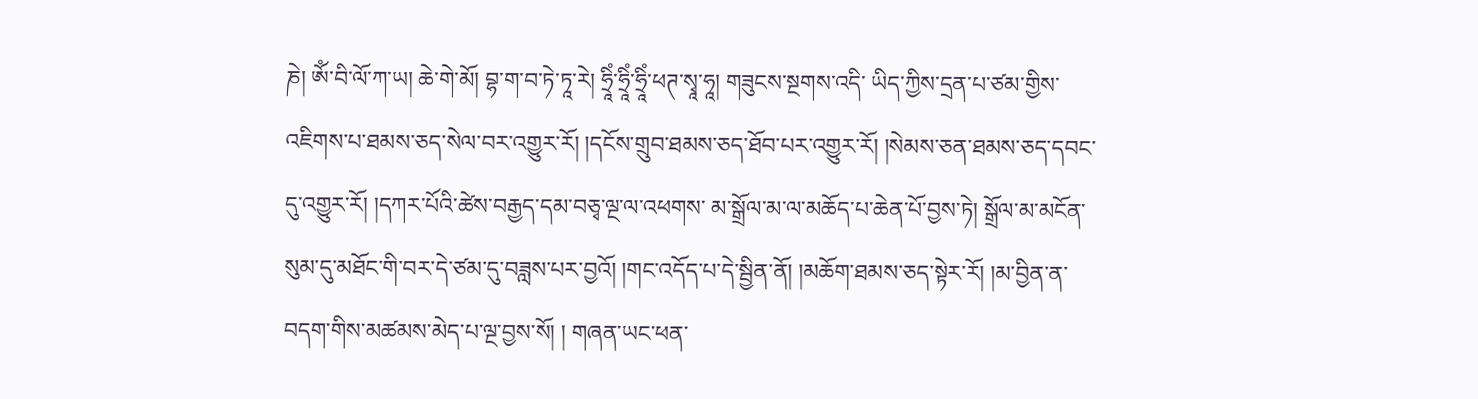ཎེ། ཨོཾ་བི་ལོ་ཀ་ཡ། ཆེ་གེ་མོ། བྷ་ག་བ་ཏེ་ཏཱ་རེ། ཧྲཱིཾ་ཧྲཱིཾ་ཧྲཱིཾ་ཕཊ་སྭཱ་ཧཱ། གཟུངས་སྔགས་འདི་ ཡིད་ཀྱིས་དྲན་པ་ཙམ་གྱིས་འཇིགས་པ་ཐམས་ཅད་སེལ་བར་འགྱུར་རོ། །དངོས་གྲུབ་ཐམས་ཅད་ཐོབ་པར་འགྱུར་རོ། །སེམས་ཅན་ཐམས་ཅད་དབང་དུ་འགྱུར་རོ། །དཀར་པོའི་ཚེས་བརྒྱད་དམ་བཅྭ་ལྔ་ལ་འཕགས་ མ་སྒྲོལ་མ་ལ་མཆོད་པ་ཆེན་པོ་བྱས་ཏེ། སྒྲོལ་མ་མངོན་སུམ་དུ་མཐོང་གི་བར་དེ་ཙམ་དུ་བཟླས་པར་བྱའོ། །གང་འདོད་པ་དེ་སྦྱིན་ནོ། །མཆོག་ཐམས་ཅད་སྟེར་རོ། །མ་བྱིན་ན་བདག་གིས་མཚམས་མེད་པ་ལྔ་བྱས་སོ། ། གཞན་ཡང་ཕན་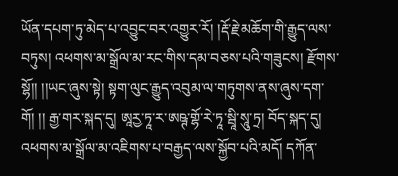ཡོན་དཔག་ཏུ་མེད་པ་འབྱུང་བར་འགྱུར་རོ། །རྡོ་རྗེ་མཆོག་གི་རྒྱུད་ལས་བཏུས། འཕགས་མ་སྒྲོལ་མ་རང་གིས་དམ་བཅས་པའི་གཟུངས། རྫོགས་སྷོ།། །།ཡང་ཞུས་སྟེ། སྟག་ལུང་རྒྱུད་འབུམ་ལ་གཏུགས་ནས་ཞུས་དག་གོ། །། རྒྱ་གར་སྐད་དུ། ཨཱརྱ་ཏཱ་ར་ཨཥྚ་གྷོ་རེ་ཏཱ་སྦཱི་སཱུ་ཏྲ། བོད་སྐད་དུ། འཕགས་མ་སྒྲོལ་མ་འཇིགས་པ་བརྒྱད་ལས་སྐྱོབ་པའི་མདོ། དཀོན་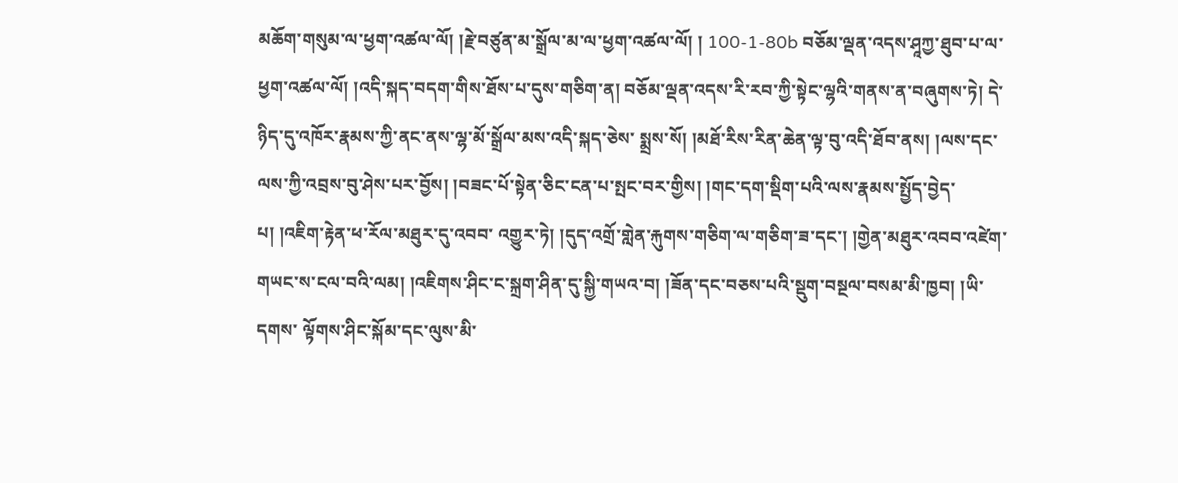མཆོག་གསུམ་ལ་ཕྱག་འཚལ་ལོ། །རྗེ་བཙུན་མ་སྒྲོལ་མ་ལ་ཕྱག་འཚལ་ལོ། ། 100-1-80b བཅོམ་ལྡན་འདས་ཤཱཀྱ་ཐུབ་པ་ལ་ཕྱག་འཚལ་ལོ། །འདི་སྐད་བདག་གིས་ཐོས་པ་དུས་གཅིག་ན། བཅོམ་ལྡན་འདས་རི་རབ་ཀྱི་སྟེང་ལྷའི་གནས་ན་བཞུགས་ཏེ། དེ་ཉིད་དུ་འཁོར་རྣམས་ཀྱི་ནང་ནས་ལྷ་མོ་སྒྲོལ་མས་འདི་སྐད་ཅེས་ སྨྲས་སོ། །མཐོ་རིས་རིན་ཆེན་ལྟ་བུ་འདི་ཐོབ་ནས། །ལས་དང་ལས་ཀྱི་འབྲས་བུ་ཤེས་པར་བྱོས། །བཟང་པོ་སྟེན་ཅིང་ངན་པ་སྤང་བར་གྱིས། །གང་དག་སྡིག་པའི་ལས་རྣམས་སྤྱོད་བྱེད་པ། །འཇིག་རྟེན་ཕ་རོལ་མཐུར་དུ་འབབ་ འགྱུར་ཏེ། །དུད་འགྲོ་གླེན་རྐུགས་གཅིག་ལ་གཅིག་ཟ་དང་། །གྱེན་མཐུར་འབབ་འཛེག་གཡང་ས་ངལ་བའི་ལམ། །འཇིགས་ཤིང་ང་སྐྲག་ཤིན་དུ་སྐྱི་གཡའ་བ། །ཟོན་དང་བཅས་པའི་སྡུག་བསྔལ་བསམ་མི་ཁྱབ། །ཡི་དགས་ ལྟོགས་ཤིང་སྐོམ་དང་ལུས་མི་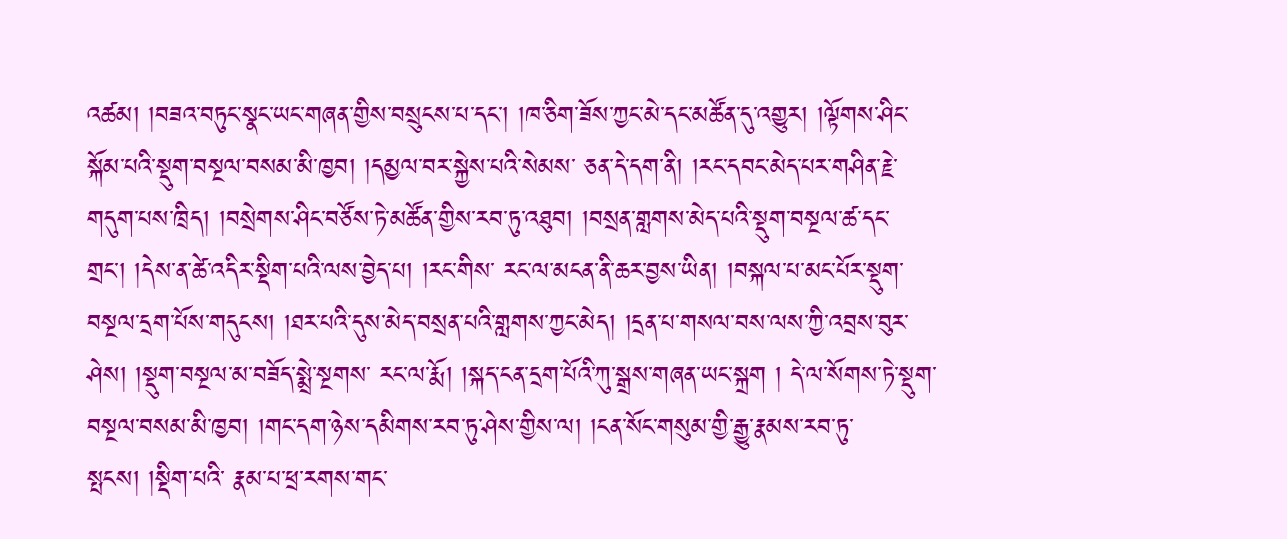འཚམ། །བཟའ་བཏུང་སྣང་ཡང་གཞན་གྱིས་བསྲུངས་པ་དང་། །ཁ་ཅིག་ཟོས་ཀྱང་མེ་དང་མཚོན་དུ་འགྱུར། །ལྟོགས་ཤིང་སྐོམ་པའི་སྡུག་བསྔལ་བསམ་མི་ཁྱབ། །དམྱལ་བར་སྐྱེས་པའི་སེམས་ ཅན་དེ་དག་ནི། །རང་དབང་མེད་པར་གཤིན་རྗེ་གདུག་པས་ཁྲིད། །བསྲེགས་ཤིང་བཙོས་ཏེ་མཚོན་གྱིས་རབ་ཏུ་འཐུབ། །བསྲན་གླགས་མེད་པའི་སྡུག་བསྔལ་ཚ་དང་གྲང་། །དེས་ན་ཚེ་འདིར་སྡིག་པའི་ལས་བྱེད་པ། །རང་གིས་ རང་ལ་མངན་ནི་ཆར་བྱས་ཡིན། །བསྐལ་པ་མང་པོར་སྡུག་བསྔལ་དྲག་པོས་གདུངས། །ཐར་པའི་དུས་མེད་བསྲན་པའི་གླགས་ཀྱང་མེད། །དྲན་པ་གསལ་བས་ལས་ཀྱི་འབྲས་བུར་ཤེས། །སྡུག་བསྔལ་མ་བཟོད་སྨྲེ་སྔགས་ རང་ལ་རྨོ། །སྐད་ངན་དྲག་པོའི་ཀུ་སྒྲས་གཞན་ཡང་སྐྲག ། དེ་ལ་སོགས་ཏེ་སྡུག་བསྔལ་བསམ་མི་ཁྱབ། །གང་དག་ཉེས་དམིགས་རབ་ཏུ་ཤེས་གྱིས་ལ། །ངན་སོང་གསུམ་གྱི་རྒྱུ་རྣམས་རབ་ཏུ་སྤངས། །སྡིག་པའི་ རྣམ་པ་ཕྲ་རགས་གང་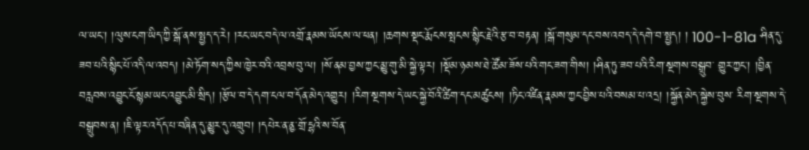ལ་ཡང་། །ལུས་ངག་ཡིད་ཀྱི་སྒོ་ནས་སྤྱད་ད་རེ། །རང་ཡང་བདེ་ལ་འགྲོ་རྣམས་ཡོངས་ལ་ཕན། །ཆགས་སྡང་རྨོངས་སྤངས་སྙིང་རྗེའི་རྩ་བ་བརྟན། །སྒོ་གསུམ་དང་བས་འབད་དེ་དགེ་བ་སྤྱད། ། 100-1-81a ཤིན་དུ་ཟབ་པའི་སྙིང་པོ་འདི་ལ་འབད། །མེ་ཏོག་སད་ཀྱིས་ཁྱེར་བའི་འབྲས་བུ་ལ། །སོ་ནམ་བྱས་ཀྱང་མྱུ་གུ་མི་སྐྱེ་ལྟར། །སྡོམ་ཉམས་ཐེ་ཚོམ་ཟོས་པའི་གང་ཟག་གིས། །ཤིན་ཏུ་ཟབ་པའི་རིག་སྔགས་བསྒྲུབ་ གྱུར་ཀྱང་། །བྱིན་བརླབས་འབྱུང་ངོ་སྙམ་ཡང་འབྱུང་མི་སྲིད། །རྩོལ་བ་དེ་དག་ངལ་བ་དོན་མེད་འགྱུར། །རིག་སྔགས་དེ་ཡང་སྐྱེ་བོའི་ཚིག་དང་མཚུངས། །ཏིང་འཛིན་རྣམས་ཀྱང་བྱིས་པའི་བསམ་པ་འདྲ། །སྐྱོན་མེད་སྐྱེས་བུས་ རིག་སྔགས་དེ་བསྒྲུབས་ན། །ཇི་ལྟར་འདོད་པ་བཞིན་དུ་མྱུར་དུ་འགྲུབ། །དཔེར་ན་ནྱ་གྲོ་དྷའི་ས་བོན་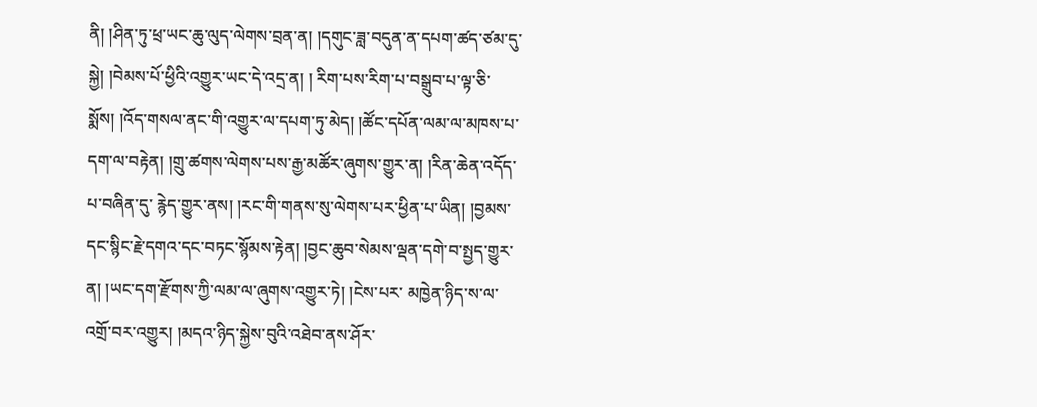ནི། །ཤིན་ཏུ་ཕྲ་ཡང་ཆུ་ལུད་ལེགས་བྲན་ན། །དགུང་ཟླ་བདུན་ན་དཔག་ཚད་ཙམ་དུ་སྐྱེ། །བེམས་པོ་ཕྱིའི་འགྱུར་ཡང་དེ་འདྲ་ན། ། རིག་པས་རིག་པ་བསྒྲུབ་པ་ལྟ་ཅི་སྨོས། །འོད་གསལ་ནང་གི་འགྱུར་ལ་དཔག་ཏུ་མེད། །ཚོང་དཔོན་ལམ་ལ་མཁས་པ་དག་ལ་བརྟེན། །གྲུ་ཚགས་ལེགས་པས་རྒྱ་མཚོར་ཞུགས་གྱུར་ན། །རིན་ཆེན་འདོད་པ་བཞིན་དུ་ རྙེད་གྱུར་ནས། །རང་གི་གནས་སུ་ལེགས་པར་ཕྱིན་པ་ཡིན། །བྱམས་དང་སྙིང་རྗེ་དགའ་དང་བཏང་སྙོམས་རྟེན། །བྱང་ཆུབ་སེམས་ལྡན་དགེ་བ་སྤྱད་གྱུར་ན། །ཡང་དག་རྫོགས་ཀྱི་ལམ་ལ་ཞུགས་འགྱུར་ཏེ། །ངེས་པར་ མཁྱེན་ཉིད་ས་ལ་འགྲོ་བར་འགྱུར། །མདའ་ཉིད་སྐྱེས་བུའི་འཐེབ་ནས་ཤོར་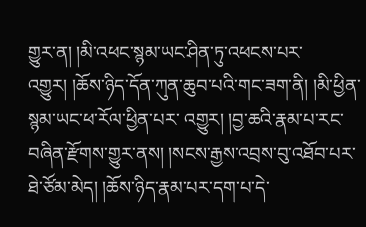གྱུར་ན། །མི་འཕང་སྙམ་ཡང་ཤིན་ཏུ་འཕངས་པར་འགྱུར། །ཆོས་ཉིད་དོན་ཀུན་ཆུབ་པའི་གང་ཟག་ནི། །མི་ཕྱིན་སྙམ་ཡང་ཕ་རོལ་ཕྱིན་པར་ འགྱུར། །བྱ་ཆའི་རྣམ་པ་རང་བཞིན་རྫོགས་གྱུར་ནས། །སངས་རྒྱས་འབྲས་བུ་འཐོབ་པར་ཐེ་ཙོམ་མེད། །ཆོས་ཉིད་རྣམ་པར་དག་པ་དེ་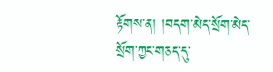རྟོགས་ན། །བདག་མེད་སྲོག་མེད་སྲོག་ཀྱང་གཅད་དུ་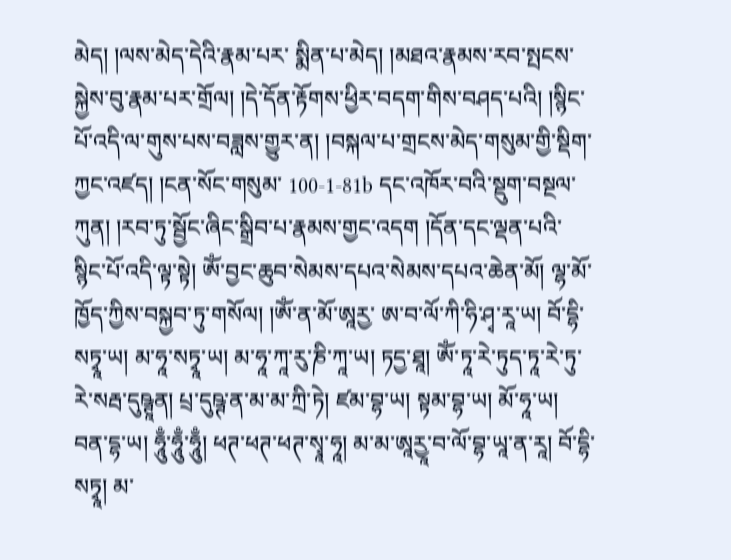མེད། །ལས་མེད་དེའི་རྣམ་པར་ སྨིན་པ་མེད། །མཐའ་རྣམས་རབ་སྤངས་སྐྱེས་བུ་རྣམ་པར་གྲོལ། །དེ་དོན་རྟོགས་ཕྱིར་བདག་གིས་བཤད་པའི། །སྙིང་པོ་འདི་ལ་གུས་པས་བཟླས་གྱུར་ན། །བསྐལ་པ་གྲངས་མེད་གསུམ་གྱི་སྡིག་ཀྱང་འཛད། །ངན་སོང་གསུམ་ 100-1-81b དང་འཁོར་བའི་སྡུག་བསྔལ་ཀུན། །རབ་ཏུ་སྦྱོང་ཞིང་སྒྲིབ་པ་རྣམས་གྱང་འདག །དོན་དང་ལྡན་པའི་སྙིང་པོ་འདི་ལྟ་སྟེ། ཨོཾ་བྱང་ཆུབ་སེམས་དཔའ་སེམས་དཔའ་ཆེན་མོ། ལྷ་མོ་ཁྱོད་ཀྱིས་བསྐྱབ་ཏུ་གསོལ། །ཨོཾ་ན་མོ་ཨཱརྱ་ ཨ་བ་ལོ་ཀི་ཧི་ཤྭ་རཱ་ཡ། བོ་དྷི་སཏྭཱ་ཡ། མ་ཧཱ་སཏྭཱ་ཡ། མ་ཧཱ་ཀཱ་རུ་ཎི་ཀཱ་ཡ། ཏདྱ་ཐཱ། ཨོཾ་ཏཱ་རེ་ཏུད་ཏཱ་རེ་ཏུ་རེ་སརྦ་དུཥྚཱན། པྲ་དུཥྚ་ན་མ་མ་ཀྲི་ཏེ། ཛམ་བྷ་ཡ། སྟམ་བྷ་ཡ། མོ་ཧཱ་ཡ། བན་དྷ་ཡ། ཧཱུྃ་ཧཱུྃ་ཧཱུྃ། ཕཊ་ཕཊ་ཕཊ་སྭཱ་ཧཱ། མ་མ་ཨཱརྱཱ་བ་ལོ་བྷ་ཡཱ་ན་རཱ། བོ་དྷི་སཏྭཱ། མ་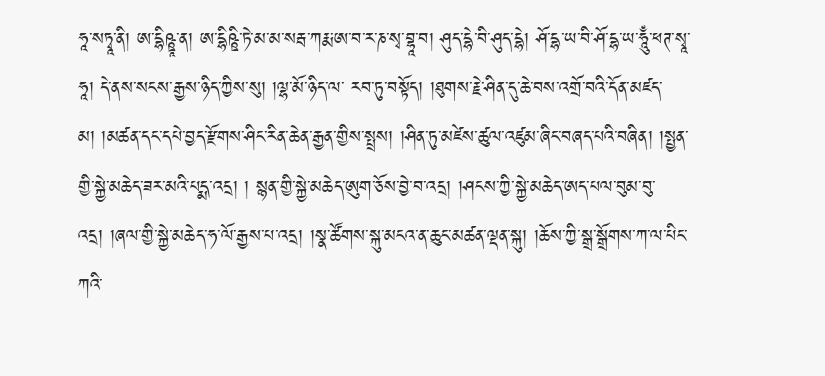ཧཱ་སཏྭཱ་ནི། ཨ་དྷིཥྛཱ་ན། ཨ་དྷིཥྛི་ཏེ་མ་མ་སརྦ་ཀརྨ་ཨ་བ་ར་ཎ་སྭ་བྷཱ་བ། ཤུད་དྷེ་བི་ཤུད་དྷེ། ཤོ་དྷ་ཡ་བི་ཤོ་དྷ་ཡ་ཧཱུྃ་ཕཊ་སྭཱ་ཧཱ། དེ་ནས་སངས་རྒྱས་ཉིད་ཀྱིས་སུ། །ལྷ་མོ་ཉིད་ལ་ རབ་ཏུ་བསྟོད། །ཐུགས་རྗེ་ཤིན་དུ་ཆེ་བས་འགྲོ་བའི་དོན་མཛད་མ། །མཚན་དང་དཔེ་བྱད་རྫོགས་ཤིང་རིན་ཆེན་རྒྱན་གྱིས་སྤྲས། །ཤིན་ཏུ་མཛེས་ཚུལ་འཛུམ་ཞིང་བཞད་པའི་བཞིན། །སྤྱན་གྱི་སྐྱེ་མཆེད་ཟར་མའི་པདྨ་འདྲ། ། སྙན་གྱི་སྐྱེ་མཆེད་ཨུག་ཅོས་བྱེ་བ་འདྲ། །ཤངས་ཀྱི་སྐྱེ་མཆེད་ཨད་པལ་བུམ་བུ་འདྲ། །ཞལ་གྱི་སྐྱེ་མཆེད་ཧ་ལོ་རྒྱས་པ་འདྲ། །སྣ་ཚོགས་སྐུ་མངའ་ན་ཆུང་མཚན་ལྡན་སྐུ། །ཆོས་ཀྱི་སྒྲ་སྒྲོགས་ཀ་ལ་པིང་ཀའི་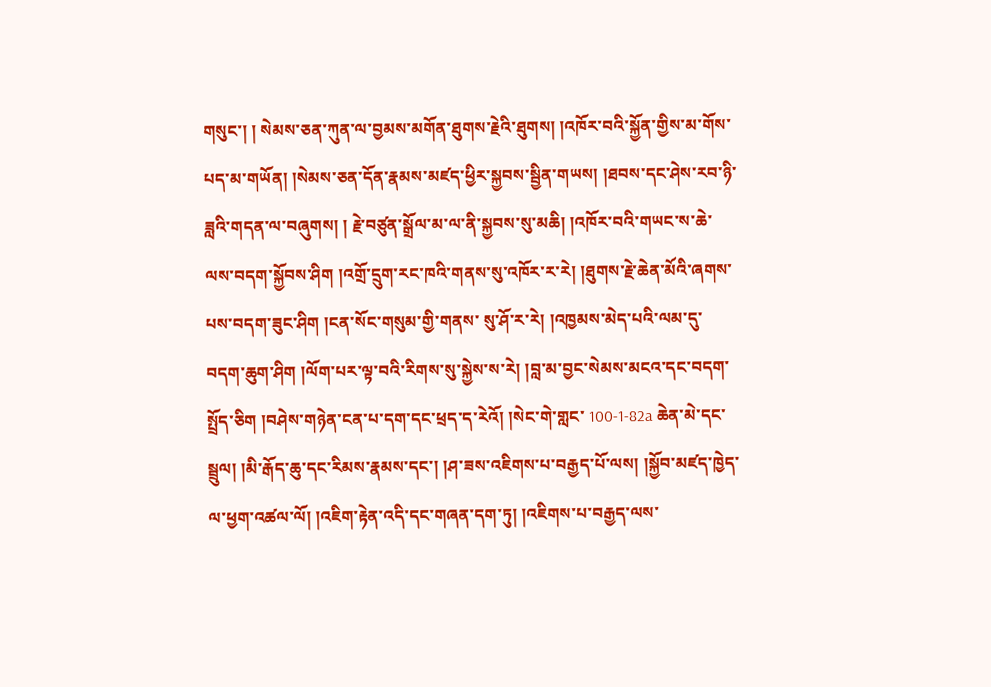གསུང་། ། སེམས་ཅན་ཀུན་ལ་བྱམས་མགོན་ཐུགས་རྗེའི་ཐུགས། །འཁོར་བའི་སྐྱོན་གྱིས་མ་གོས་པད་མ་གཡོན། །སེམས་ཅན་དོན་རྣམས་མཛད་ཕྱིར་སྐྱབས་སྦྱིན་གཡས། །ཐབས་དང་ཤེས་རབ་ཉི་ཟླའི་གདན་ལ་བཞུགས། ། རྗེ་བཙུན་སྒྲོལ་མ་ལ་ནི་སྐྱབས་སུ་མཆི། །འཁོར་བའི་གཡང་ས་ཆེ་ལས་བདག་སྐྱོབས་ཤིག །འགྲོ་དྲུག་རང་ཁའི་གནས་སུ་འཁོར་ར་རེ། །ཐུགས་རྗེ་ཆེན་མོའི་ཞགས་པས་བདག་ཟུང་ཤིག །ངན་སོང་གསུམ་གྱི་གནས་ སུ་ཤོ་ར་རེ། །འཁྱམས་མེད་པའི་ལམ་དུ་བདག་ཆུག་ཤིག །ལོག་པར་ལྟ་བའི་རིགས་སུ་སྐྱེས་ས་རེ། །བླ་མ་བྱང་སེམས་མངའ་དང་བདག་སྤྲོད་ཅིག །བཤེས་གཉེན་ངན་པ་དག་དང་ཕྲད་ད་རེའོ། །སེང་གེ་གླང་ 100-1-82a ཆེན་མེ་དང་སྦྲུལ། །མི་རྒོད་ཆུ་དང་རིམས་རྣམས་དང་། །ཤ་ཟས་འཇིགས་པ་བརྒྱད་པོ་ལས། །སྐྱོབ་མཛད་ཁྱེད་ལ་ཕྱག་འཚལ་ལོ། །འཇིག་རྟེན་འདི་དང་གཞན་དག་ཏུ། །འཇིགས་པ་བརྒྱད་ལས་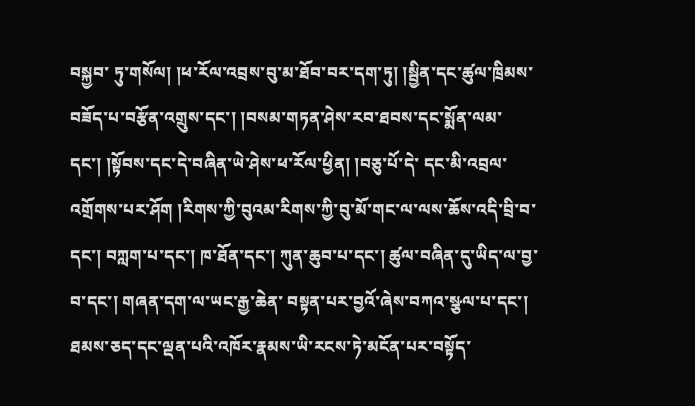བསྐྱབ་ ཏུ་གསོལ། །ཕ་རོལ་འབྲས་བུ་མ་ཐོབ་བར་དག་ཏུ། །སྦྱིན་དང་ཚུལ་ཁྲིམས་བཟོད་པ་བརྩོན་འགྲུས་དང་། །བསམ་གཏན་ཤེས་རབ་ཐབས་དང་སྨོན་ལམ་དང་། །སྟོབས་དང་དེ་བཞིན་ཡེ་ཤེས་ཕ་རོལ་ཕྱིན། །བཅུ་པོ་དེ་ དང་མི་འབྲལ་འགྲོགས་པར་ཤོག །རིགས་ཀྱི་བུའམ་རིགས་ཀྱི་བུ་མོ་གང་ལ་ལས་ཆོས་འདི་བྲི་བ་དང་། བཀླག་པ་དང་། ཁ་ཐོན་དང་། ཀུན་ཆུབ་པ་དང་། ཚུལ་བཞིན་དུ་ཡིད་ལ་བྱ་བ་དང་། གཞན་དག་ལ་ཡང་རྒྱ་ཆེན་ བསྟན་པར་བྱའོ་ཞེས་བཀའ་སྩལ་པ་དང་། ཐམས་ཅད་དང་ལྡན་པའི་འཁོར་རྣམས་ཡི་རངས་ཏེ་མངོན་པར་བསྟོད་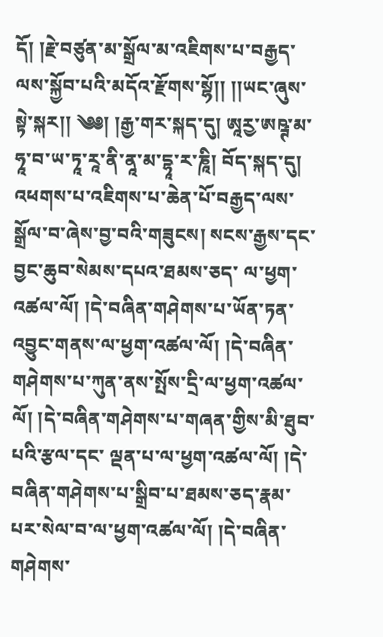དོ། །རྗེ་བཙུན་མ་སྒྲོལ་མ་འཇིགས་པ་བརྒྱད་ལས་སྐྱོབ་པའི་མདོའ་རྫོགས་སྷོ།། །།ཡང་ཞུས་སྟེ་སྐར།། ༄༅། །རྒྱ་གར་སྐད་དུ། ཨཱརྱ་ཨཥྚ་མ་ཧཱ་བ་ཡ་ཏཱ་རཱ་ནི་ནཱ་མ་དྷཱ་ར་ཎཱི། བོད་སྐད་དུ། འཕགས་པ་འཇིགས་པ་ཆེན་པོ་བརྒྱད་ལས་སྒྲོལ་བ་ཞེས་བྱ་བའི་གཟུངས། སངས་རྒྱས་དང་བྱང་ཆུབ་སེམས་དཔའ་ཐམས་ཅད་ ལ་ཕྱག་འཚལ་ལོ། །དེ་བཞིན་གཤེགས་པ་ཡོན་ཏན་འབྱུང་གནས་ལ་ཕྱག་འཚལ་ལོ། །དེ་བཞིན་གཤེགས་པ་ཀུན་ནས་སྤོས་དྲི་ལ་ཕྱག་འཚལ་ལོ། །དེ་བཞིན་གཤེགས་པ་གཞན་གྱིས་མི་ཐུབ་པའི་རྩལ་དང་ ལྡན་པ་ལ་ཕྱག་འཚལ་ལོ། །དེ་བཞིན་གཤེགས་པ་སྒྲིབ་པ་ཐམས་ཅད་རྣམ་པར་སེལ་བ་ལ་ཕྱག་འཚལ་ལོ། །དེ་བཞིན་གཤེགས་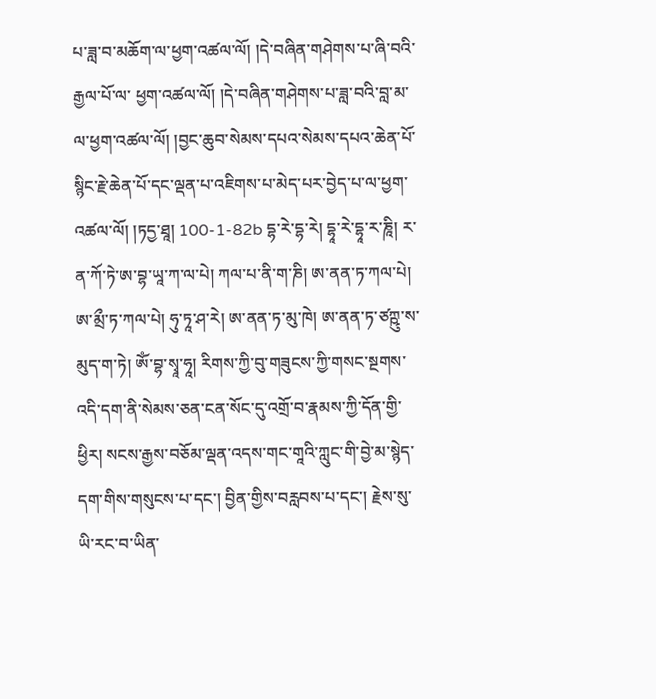པ་ཟླ་བ་མཆོག་ལ་ཕྱག་འཚལ་ལོ། །དེ་བཞིན་གཤེགས་པ་ཞི་བའི་རྒྱལ་པོ་ལ་ ཕྱག་འཚལ་ལོ། །དེ་བཞིན་གཤེགས་པ་ཟླ་བའི་བླ་མ་ལ་ཕྱག་འཚལ་ལོ། །བྱང་ཆུབ་སེམས་དཔའ་སེམས་དཔའ་ཆེན་པོ་སྙིང་རྗེ་ཆེན་པོ་དང་ལྡན་པ་འཇིགས་པ་མེད་པར་བྱེད་པ་ལ་ཕྱག་འཚལ་ལོ། །ཏདྱ་ཐཱ། 100-1-82b དྷ་རེ་དྷ་རེ། དྷཱ་རེ་དྷཱ་ར་ཎཱི། ར་ན་ཀོ་ཏེ་ཨ་བྷ་ཡཱ་ཀ་ལ་པེ། ཀལ་པ་ནི་ག་ཎི། ཨ་ནན་ཏ་ཀལ་པེ། ཨ་མྲྀ་ཏ་ཀལ་པེ། ཧུ་ཏཱ་ཤ་རེ། ཨ་ནན་ཏ་མུ་ཁེ། ཨ་ནན་ཏ་ཙཀྵུ་ས་མུད་ག་ཏེ། ཨོཾ་བྷ་སྭཱ་ཧཱ། རིགས་ཀྱི་བུ་གཟུངས་ཀྱི་གསང་སྔགས་ འདི་དག་ནི་སེམས་ཅན་ངན་སོང་དུ་འགྲོ་བ་རྣམས་ཀྱི་དོན་གྱི་ཕྱིར། སངས་རྒྱས་བཅོམ་ལྡན་འདས་གང་གཱའི་ཀླུང་གི་བྱེ་མ་སྙེད་དག་གིས་གསུངས་པ་དང་། བྱིན་གྱིས་བརླབས་པ་དང་། རྗེས་སུ་ཡི་རང་བ་ཡིན་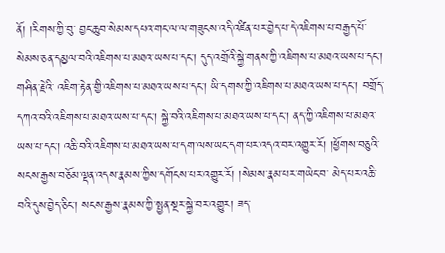ནོ། །རིགས་ཀྱི་བུ་ བྱང་ཆུབ་སེམས་དཔའ་གང་ལ་ལ་གཟུངས་འདི་འཛིན་པར་བྱེད་པ་དེ་འཇིགས་པ་བརྒྱད་པོ་སེམས་ཅན་དམྱལ་བའི་འཇིགས་པ་མཐའ་ཡས་པ་དང་། དུད་འགྲོའི་སྐྱེ་གནས་ཀྱི་འཇིགས་པ་མཐའ་ཡས་པ་དང་། གཤིན་རྗེའི་ འཇིག་རྟེན་གྱི་འཇིགས་པ་མཐའ་ཡས་པ་དང་། ཡི་དགས་ཀྱི་འཇིགས་པ་མཐའ་ཡས་པ་དང་། བགྲོད་དཀའ་བའི་འཇིགས་པ་མཐའ་ཡས་པ་དང་། སྐྱེ་བའི་འཇིགས་པ་མཐའ་ཡས་པ་དང་། ནད་ཀྱི་འཇིགས་པ་མཐའ་ ཡས་པ་དང་། འཆི་བའི་འཇིགས་པ་མཐའ་ཡས་པ་དག་ལས་ཡང་དག་པར་འདའ་བར་འགྱུར་རོ། །ཕྱོགས་བཅུའི་སངས་རྒྱས་བཅོམ་ལྡན་འདས་རྣམས་ཀྱིས་དགོངས་པར་འགྱུར་རོ། །སེམས་རྣམ་པར་གཡེང་བ་ མེད་པར་འཆི་བའི་དུས་བྱེད་ཅིང་། སངས་རྒྱས་རྣམས་ཀྱི་སྤྱན་སྔར་སྐྱེ་བར་འགྱུར། ཟད་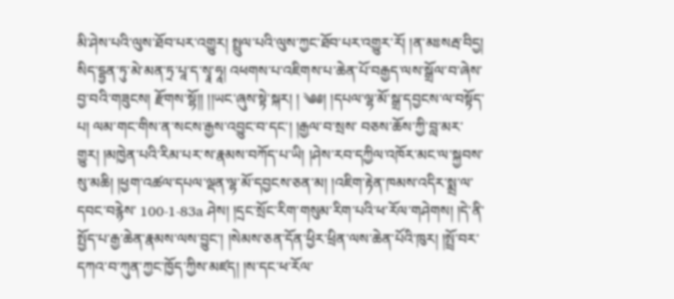མི་ཤེས་པའི་ལུས་ཐོབ་པར་འགྱུར། སྤྲུལ་པའི་ལུས་ཀྱང་ཐོབ་པར་འགྱུར་རོ། །ན་མཿསརྦ་བིདྱ། སིད་དྷྱན་ཏུ་མེ་མན་ཏྲ་པཱ་ད་སྭཱ་ཧཱ། འཕགས་པ་འཇིགས་པ་ཆེན་པོ་བརྒྱད་ལས་སྒྲོལ་བ་ཞེས་བྱ་བའི་གཟུངས། རྫོགས་སྷོ།། །།ཡང་ཞུས་སྟེ་སྐར། ། ༄༅། །དཔལ་ལྷ་མོ་སྒྲ་དབྱངས་ལ་བསྟོད་པ། ལམ་གང་གིས་ན་སངས་རྒྱས་འབྱུང་བ་དང་། །རྒྱལ་བ་སྲས་ བཅས་ཆོས་ཀྱི་བླ་མར་གྱུར། །མཁྱེན་པའི་རིམ་པར་ས་རྣམས་བཀོད་པ་ཡི། །ཤེས་རབ་དཀྱིལ་འཁོར་མང་ལ་སྐྱབས་སུ་མཆི། །ཕྱག་འཚལ་དཔལ་ལྡན་ལྷ་མོ་དབྱངས་ཅན་མ། །འཇིག་རྟེན་ཁམས་འདིར་སྨྲ་ལ་དབང་བརྙེས་ 100-1-83a ཤེས། །དྲང་སྲོང་རིག་གསུམ་རིག་པའི་ཕ་རོལ་གཤེགས། །དེ་ནི་སྤྱོད་པ་རྒྱ་ཆེན་རྣམས་ལས་བྱུང་། །སེམས་ཅན་དོན་ཕྱིར་ཕྲིན་ལས་ཆེན་པོའི་ཁུར། །སྤྲོ་བར་དཀའ་བ་ཀུན་ཀྱང་ཁྱོད་ཀྱིས་མཛད། །ས་དང་ཕ་རོལ་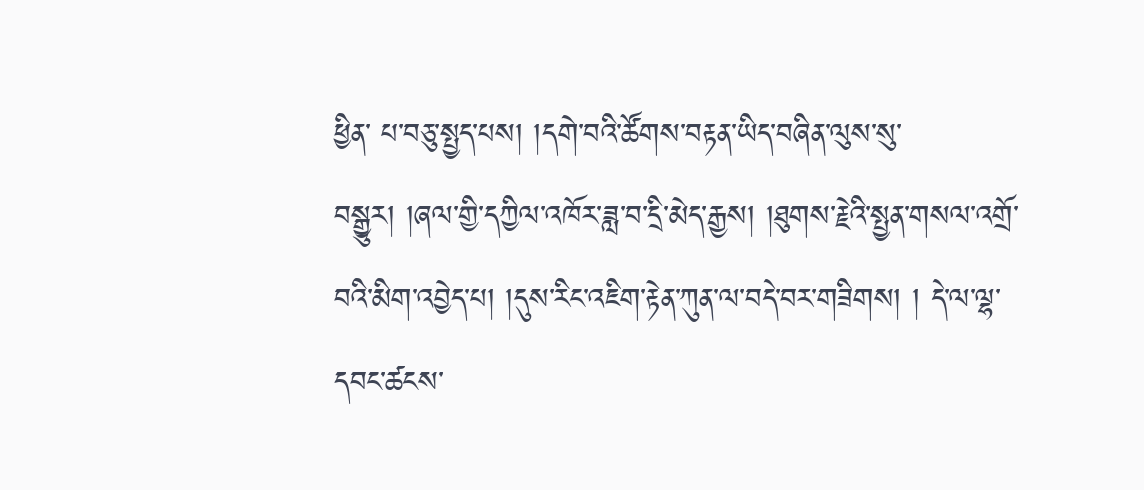ཕྱིན་ པ་བཅུ་སྤྱད་པས། །དགེ་བའི་ཚོགས་བརྟན་ཡིད་བཞིན་ལུས་སུ་བསྒྱུར། །ཞལ་གྱི་དཀྱིལ་འཁོར་ཟླ་བ་དྲི་མེད་རྒྱས། །ཐུགས་རྗེའི་སྤྱན་གསལ་འགྲོ་བའི་མིག་འབྱེད་པ། །དུས་རིང་འཇིག་རྟེན་ཀུན་ལ་བདེ་བར་གཟིགས། ། དེ་ལ་ལྷ་དབང་ཚངས་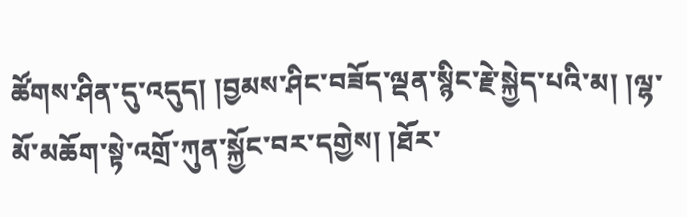ཚོགས་ཤིན་དུ་འདུད། །བྱམས་ཤིང་བཟོད་ལྡན་སྙིང་རྗེ་སྐྱེད་པའི་མ། །ལྷ་མོ་མཆོག་སྟེ་འགྲོ་ཀུན་སྐྱོང་བར་དགྱེས། །ཐོར་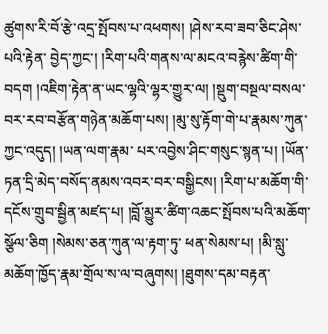ཚུགས་རི་བོ་རྩེ་འདྲ་སྤོབས་པ་འཕགས། །ཤེས་རབ་ཟབ་ཅིང་ཤེས་པའི་རྟེན་ བྱེད་ཀྱང་། །རིག་པའི་གནས་ལ་མངའ་བརྙེས་ཚིག་གི་བདག །འཇིག་རྟེན་ན་ཡང་ལྷའི་ལྷར་གྱུར་ལ། །སྡུག་བསྔལ་བསལ་བར་རབ་བརྩོན་གཉེན་མཆོག་པས། །མུ་སུ་རྟོག་གེ་པ་རྣམས་ཀུན་ཀྱང་འདུད། །ཡན་ལག་རྣམ་ པར་འབྱེས་ཤིང་གསུང་སྙན་པ། །ཡོན་ཏན་དྲི་མེད་བསོད་ནམས་འབར་བར་བསྒྱིངས། །རིག་པ་མཆོག་གི་དངོས་གྲུབ་སྦྱིན་མཛད་པ། །བློ་མྱུར་ཚིག་འཆང་སྤོབས་པའི་མཆོག་སྩོལ་ཅིག །སེམས་ཅན་ཀུན་ལ་རྟག་ཏུ་ ཕན་སེམས་པ། །མི་སླུ་མཆོག་ཁྱོད་རྣམ་གྲོལ་ས་ལ་བཞུགས། །ཐུགས་དམ་བརྟན་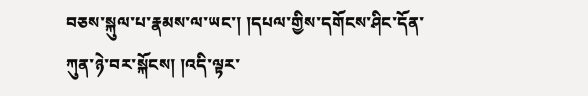བཅས་སྐུལ་པ་རྣམས་ལ་ཡང་། །དཔལ་གྱིས་དགོངས་ཤིང་དོན་ཀུན་ཉེ་བར་སྐོངས། །འདི་ལྟར་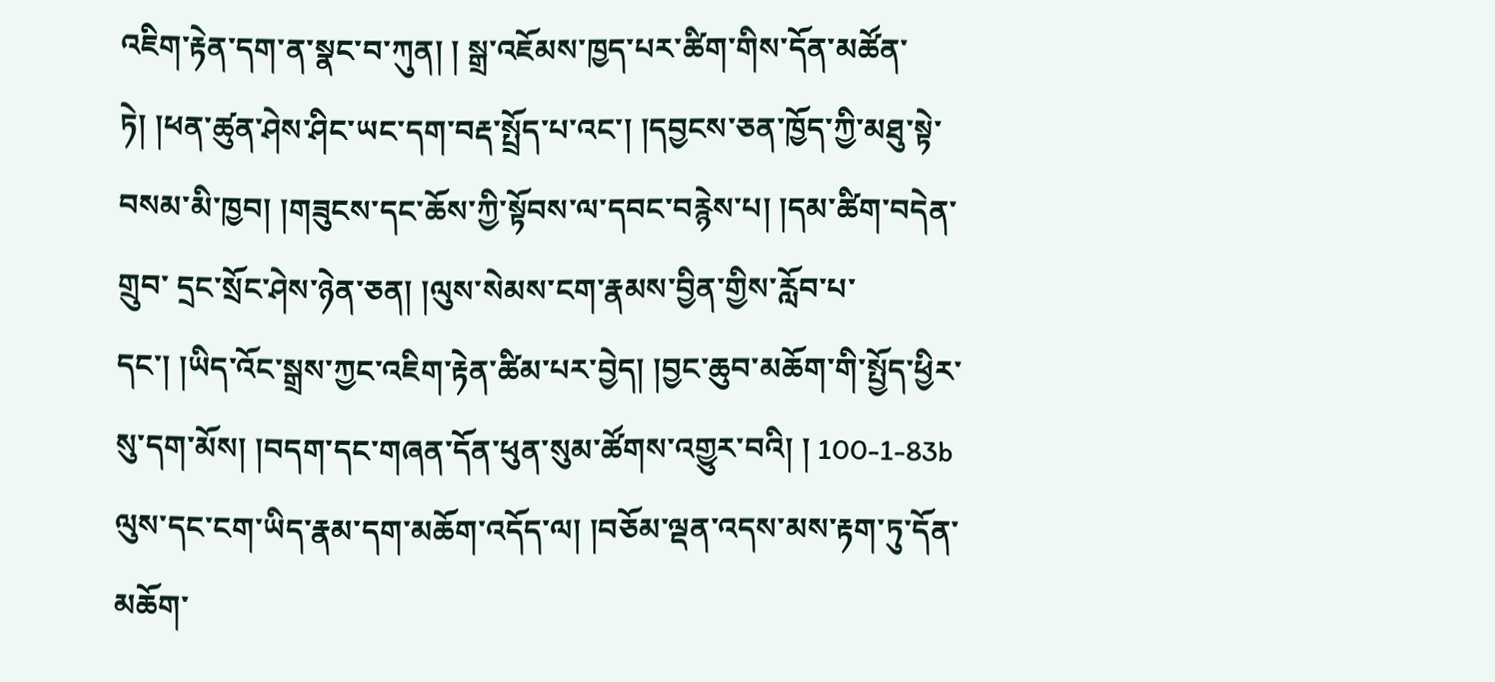འཇིག་རྟེན་དག་ན་སྣང་བ་ཀུན། ། སྒྲ་འཇོམས་ཁྱད་པར་ཚིག་གིས་དོན་མཚོན་ཏེ། །ཕན་ཚུན་ཤེས་ཤིང་ཡང་དག་བརྡ་སྤྲོད་པ་འང་། །དབྱངས་ཅན་ཁྱོད་ཀྱི་མཐུ་སྟེ་བསམ་མི་ཁྱབ། །གཟུངས་དང་ཆོས་ཀྱི་སྟོབས་ལ་དབང་བརྙེས་པ། །དམ་ཚིག་བདེན་གྲུབ་ དྲང་སྲོང་ཤེས་ཉེན་ཅན། །ལུས་སེམས་ངག་རྣམས་བྱིན་གྱིས་རློབ་པ་དང་། །ཡིད་འོང་སྒྲས་ཀྱང་འཇིག་རྟེན་ཚིམ་པར་བྱེད། །བྱང་ཆུབ་མཆོག་གི་སྤྱོད་ཕྱིར་སུ་དག་མོས། །བདག་དང་གཞན་དོན་ཕུན་སུམ་ཚོགས་འགྱུར་བའི། ། 100-1-83b ལུས་དང་ངག་ཡིད་རྣམ་དག་མཆོག་འདོད་ལ། །བཅོམ་ལྡན་འདས་མས་རྟག་ཏུ་དོན་མཆོག་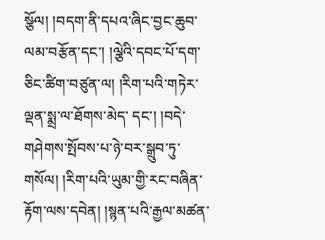སྩོལ། །བདག་ནི་དཔའ་ཞིང་བྱང་ཆུབ་ལམ་བརྩོན་དང་། །ལྕེའི་དབང་པོ་དག་ཅིང་ཚིག་བཙུན་ལ། །རིག་པའི་གཏེར་ལྡན་སྨྲ་ལ་ཐོགས་མེད་ དང་། །བདེ་གཤེགས་སྤོབས་པ་ཉེ་བར་སྒྲུབ་ཏུ་གསོལ། །རིག་པའི་ཡུམ་གྱི་རང་བཞིན་རྟོག་ལས་དབེན། །སྙན་པའི་རྒྱལ་མཚན་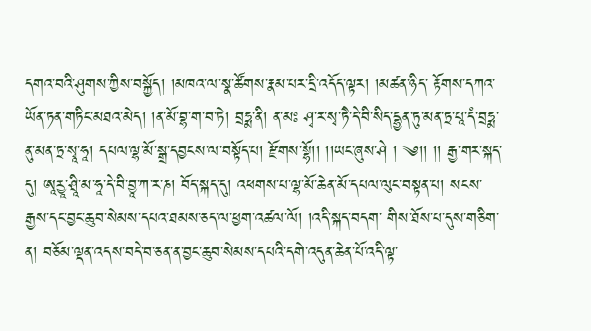དགའ་བའི་ཤུགས་ཀྱིས་བསྐྱོད། །མཁའ་ལ་སྣ་ཚོགས་རྣམ་པར་དྲི་འདོད་ལྟར། །མཚན་ཉིད་ རྟོགས་དཀའ་ཡོན་ཏན་གཏིང་མཐའ་མེད། །ན་མོ་བྷ་ག་བ་ཏེ། བྲཧྨ་ནི། ན་མཿ ཤྭ་ར་སྭ་ཏཻ་དེ་བི་སིད་དྷྱན་ཏུ་མན་ཏྲ་པཱ་དཾ་བྲཧྨ་ནུ་མན་ཏྲ་སྭཱ་ཧཱ། དཔལ་ལྷ་མོ་སྒྲ་དབྱངས་ལ་བསྟོད་པ། རྫོགས་སྷོ།། །།ཡང་ཞུས་ཤེ ། ༄།། །། རྒྱ་གར་སྐད་དུ། ཨཱརྱཱ་ཤྲཱི་མ་ཧཱ་དེ་བི་བྱཱ་ཀ་ར་ཎ། བོད་སྐད་དུ། འཕགས་པ་ལྷ་མོ་ཆེན་མོ་དཔལ་ལུང་བསྟན་པ། སངས་རྒྱས་དང་བྱང་ཆུབ་སེམས་དཔའ་ཐམས་ཅད་ལ་ཕྱག་འཚལ་ལོ། །འདི་སྐད་བདག་ གིས་ཐོས་པ་དུས་གཅིག་ན། བཅོམ་ལྡན་འདས་བདེ་བ་ཅན་ན་བྱང་ཆུབ་སེམས་དཔའི་དགེ་འདུན་ཆེན་པོ་འདི་ལྟ་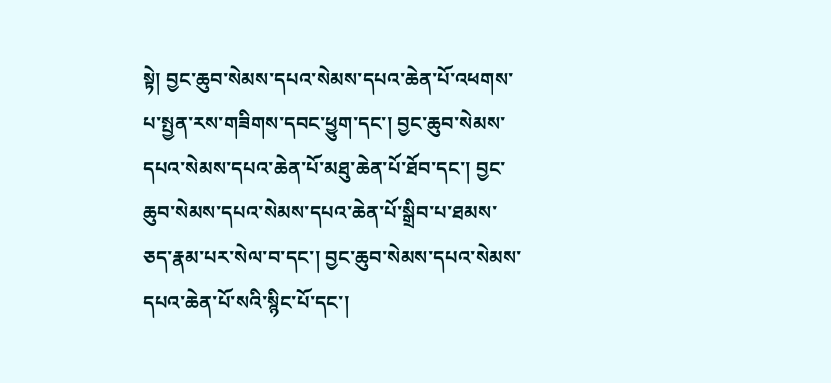སྟེ། བྱང་ཆུབ་སེམས་དཔའ་སེམས་དཔའ་ཆེན་པོ་འཕགས་པ་སྤྱན་རས་གཟིགས་དབང་ཕྱུག་དང་། བྱང་ཆུབ་སེམས་ དཔའ་སེམས་དཔའ་ཆེན་པོ་མཐུ་ཆེན་པོ་ཐོབ་དང་། བྱང་ཆུབ་སེམས་དཔའ་སེམས་དཔའ་ཆེན་པོ་སྒྲིབ་པ་ཐམས་ཅད་རྣམ་པར་སེལ་བ་དང་། བྱང་ཆུབ་སེམས་དཔའ་སེམས་དཔའ་ཆེན་པོ་སའི་སྙིང་པོ་དང་།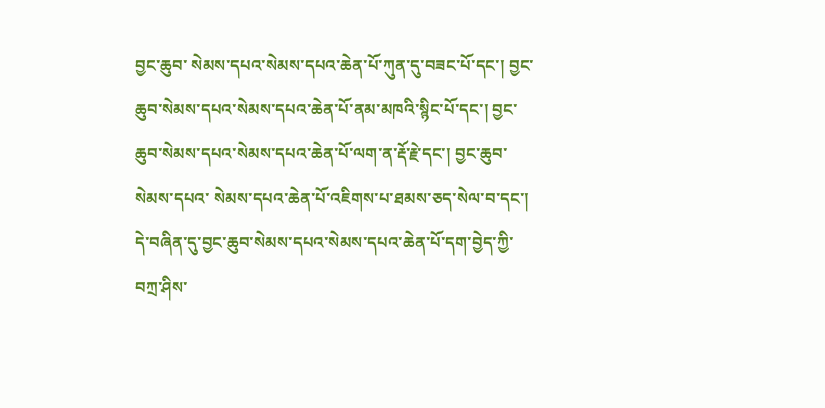བྱང་ཆུབ་ སེམས་དཔའ་སེམས་དཔའ་ཆེན་པོ་ཀུན་དུ་བཟང་པོ་དང་། བྱང་ཆུབ་སེམས་དཔའ་སེམས་དཔའ་ཆེན་པོ་ནམ་མཁའི་སྙིང་པོ་དང་། བྱང་ཆུབ་སེམས་དཔའ་སེམས་དཔའ་ཆེན་པོ་ལག་ན་རྡོ་རྗེ་དང་། བྱང་ཆུབ་སེམས་དཔའ་ སེམས་དཔའ་ཆེན་པོ་འཇིགས་པ་ཐམས་ཅད་སེལ་བ་དང་། དེ་བཞིན་དུ་བྱང་ཆུབ་སེམས་དཔའ་སེམས་དཔའ་ཆེན་པོ་དག་བྱེད་ཀྱི་བཀྲ་ཤིས་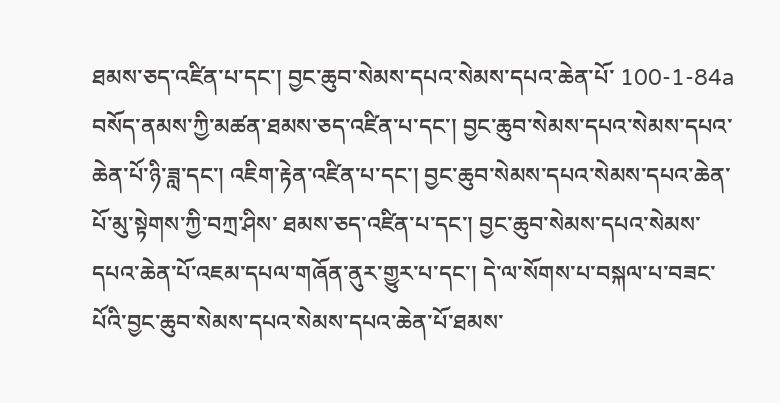ཐམས་ཅད་འཛིན་པ་དང་། བྱང་ཆུབ་སེམས་དཔའ་སེམས་དཔའ་ཆེན་པོ་ 100-1-84a བསོད་ནམས་ཀྱི་མཚན་ཐམས་ཅད་འཛིན་པ་དང་། བྱང་ཆུབ་སེམས་དཔའ་སེམས་དཔའ་ཆེན་པོ་ཉི་ཟླ་དང་། འཇིག་རྟེན་འཛིན་པ་དང་། བྱང་ཆུབ་སེམས་དཔའ་སེམས་དཔའ་ཆེན་པོ་མུ་སྟེགས་ཀྱི་བཀྲ་ཤིས་ ཐམས་ཅད་འཛིན་པ་དང་། བྱང་ཆུབ་སེམས་དཔའ་སེམས་དཔའ་ཆེན་པོ་འཇམ་དཔལ་གཞོན་ནུར་གྱུར་པ་དང་། དེ་ལ་སོགས་པ་བསྐལ་པ་བཟང་པོའི་བྱང་ཆུབ་སེམས་དཔའ་སེམས་དཔའ་ཆེན་པོ་ཐམས་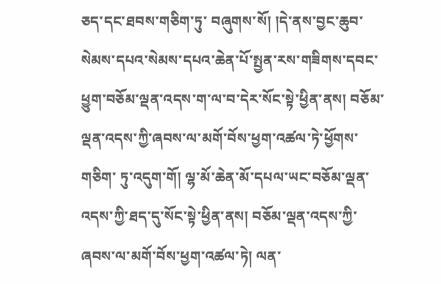ཅད་དང་ཐབས་གཅིག་ཏུ་ བཞུགས་སོ། །དེ་ནས་བྱང་ཆུབ་སེམས་དཔའ་སེམས་དཔའ་ཆེན་པོ་སྤྱན་རས་གཟིགས་དབང་ཕྱུག་བཅོམ་ལྡན་འདས་ག་ལ་བ་དེར་སོང་སྟེ་ཕྱིན་ནས། བཅོམ་ལྡན་འདས་ཀྱི་ཞབས་ལ་མགོ་བོས་ཕྱག་འཚལ་ཏེ་ཕྱོགས་གཅིག་ ཏུ་འདུག་གོ། ལྷ་མོ་ཆེན་མོ་དཔལ་ཡང་བཅོམ་ལྡན་འདས་ཀྱི་ཐད་དུ་སོང་སྟེ་ཕྱིན་ནས། བཅོམ་ལྡན་འདས་ཀྱི་ཞབས་ལ་མགོ་བོས་ཕྱག་འཚལ་ཏེ། ལན་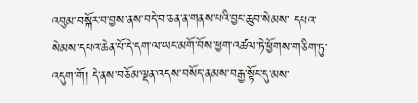འབུམ་བསྐོར་བ་བྱས་ནས་བདེ་བ་ཅན་ན་གནས་པའི་བྱང་ཆུབ་སེམས་ དཔའ་སེམས་དཔའ་ཆེན་པོ་དེ་དག་ལ་ཡང་མགོ་བོས་ཕྱག་འཚལ་ཏེ་ཕྱོགས་གཅིག་ཏུ་འདུག་གོ། དེ་ནས་བཅོམ་ལྡན་འདས་བསོད་ནམས་བརྒྱ་སྟོང་དུ་མས་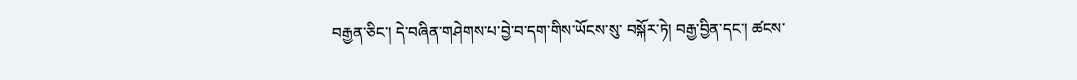བརྒྱན་ཅིང་། དེ་བཞིན་གཤེགས་པ་བྱེ་བ་དག་གིས་ཡོངས་སུ་ བསྐོར་ཏེ། བརྒྱ་བྱིན་དང་། ཚངས་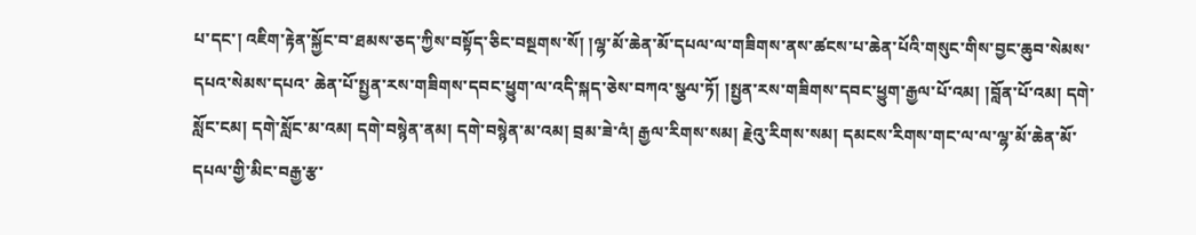པ་དང་། འཇིག་རྟེན་སྐྱོང་བ་ཐམས་ཅད་ཀྱིས་བསྟོད་ཅིང་བསྔགས་སོ། །ལྷ་མོ་ཆེན་མོ་དཔལ་ལ་གཟིགས་ནས་ཚངས་པ་ཆེན་པོའི་གསུང་གིས་བྱང་ཆུབ་སེམས་དཔའ་སེམས་དཔའ་ ཆེན་པོ་སྤྱན་རས་གཟིགས་དབང་ཕྱུག་ལ་འདི་སྐད་ཅེས་བཀའ་སྩལ་ཏོ། །སྤྱན་རས་གཟིགས་དབང་ཕྱུག་རྒྱལ་པོ་འམ། །བློན་པོ་འམ། དགེ་སློང་ངམ། དགེ་སློང་མ་འམ། དགེ་བསྙེན་ནམ། དགེ་བསྙེན་མ་འམ། བྲམ་ཟེ་འཾ། རྒྱལ་རིགས་སམ། རྗེའུ་རིགས་སམ། དམངས་རིགས་གང་ལ་ལ་ལྷ་མོ་ཆེན་མོ་དཔལ་གྱི་མིང་བརྒྱ་རྩ་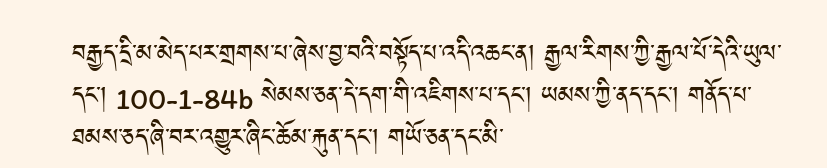བརྒྱད་དྲི་མ་མེད་པར་གྲགས་པ་ཞེས་བྱ་བའི་བསྟོད་པ་འདི་འཆང་ན། རྒྱལ་རིགས་ཀྱི་རྒྱལ་པོ་དེའི་ཡུལ་དང་། 100-1-84b སེམས་ཅན་དེ་དག་གི་འཇིགས་པ་དང་། ཡམས་ཀྱི་ནད་དང་། གནོད་པ་ཐམས་ཅད་ཞི་བར་འགྱུར་ཞིང་ཆོམ་རྐུན་དང་། གཡོ་ཅན་དང་མི་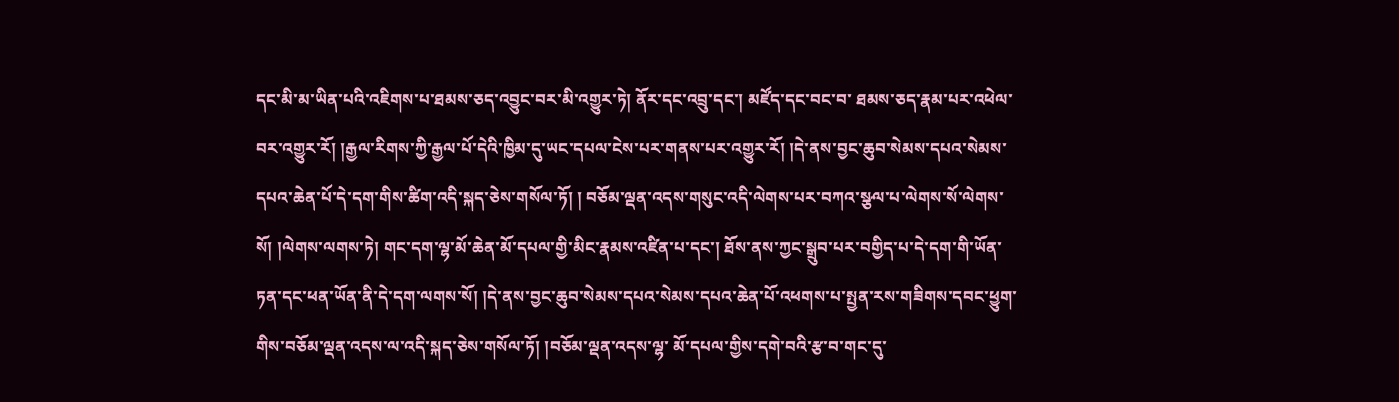དང་མི་མ་ཡིན་པའི་འཇིགས་པ་ཐམས་ཅད་འབྱུང་བར་མི་འགྱུར་ཏེ། ནོར་དང་འབྲུ་དང་། མཛོད་དང་བང་བ་ ཐམས་ཅད་རྣམ་པར་འཕེལ་བར་འགྱུར་རོ། །རྒྱལ་རིགས་ཀྱི་རྒྱལ་པོ་དེའི་ཁྱིམ་དུ་ཡང་དཔལ་ངེས་པར་གནས་པར་འགྱུར་རོ། །དེ་ནས་བྱང་ཆུབ་སེམས་དཔའ་སེམས་དཔའ་ཆེན་པོ་དེ་དག་གིས་ཚིག་འདི་སྐད་ཅེས་གསོལ་ཏོ། ། བཅོམ་ལྡན་འདས་གསུང་འདི་ལེགས་པར་བཀའ་སྩལ་པ་ལེགས་སོ་ལེགས་སོ། །ལེགས་ལགས་ཏེ། གང་དག་ལྷ་མོ་ཆེན་མོ་དཔལ་གྱི་མིང་རྣམས་འཛིན་པ་དང་། ཐོས་ནས་ཀྱང་སྒྲུབ་པར་བགྱིད་པ་དེ་དག་གི་ཡོན་ ཏན་དང་ཕན་ཡོན་ནི་དེ་དག་ལགས་སོ། །དེ་ནས་བྱང་ཆུབ་སེམས་དཔའ་སེམས་དཔའ་ཆེན་པོ་འཕགས་པ་སྤྱན་རས་གཟིགས་དབང་ཕྱུག་གིས་བཅོམ་ལྡན་འདས་ལ་འདི་སྐད་ཅེས་གསོལ་ཏོ། །བཅོམ་ལྡན་འདས་ལྷ་ མོ་དཔལ་གྱིས་དགེ་བའི་རྩ་བ་གང་དུ་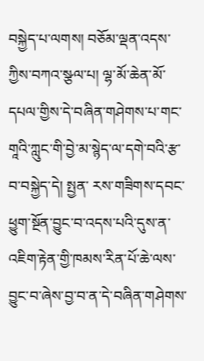བསྐྱེད་པ་ལགས། བཅོམ་ལྡན་འདས་ཀྱིས་བཀའ་སྩལ་པ། ལྷ་མོ་ཆེན་མོ་དཔལ་གྱིས་དེ་བཞིན་གཤེགས་པ་གང་གཱའི་ཀླུང་གི་བྱེ་མ་སྙེད་ལ་དགེ་བའི་རྩ་བ་བསྐྱེད་དེ། སྤྱན་ རས་གཟིགས་དབང་ཕྱུག་སྔོན་བྱུང་བ་འདས་པའི་དུས་ན་འཇིག་རྟེན་གྱི་ཁམས་རིན་པོ་ཆེ་ལས་བྱུང་བ་ཞེས་བྱ་བ་ན་དེ་བཞིན་གཤེགས་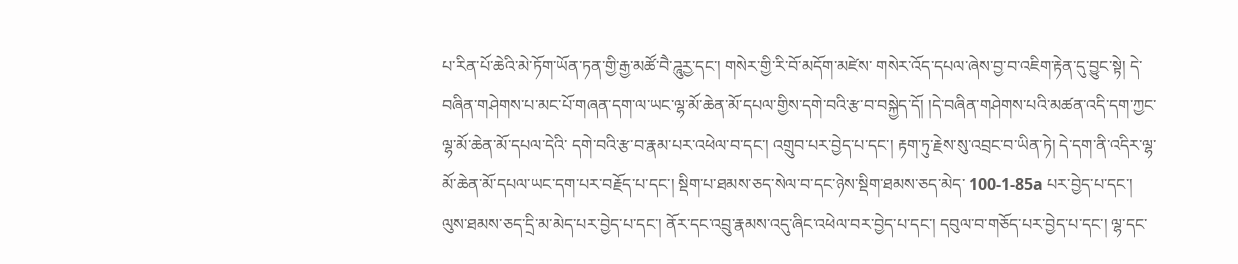པ་རིན་པོ་ཆེའི་མེ་ཏོག་ཡོན་ཏན་གྱི་རྒྱ་མཚོ་བཻ་ཌཱུརྱ་དང་། གསེར་གྱི་རི་བོ་མདོག་མཛེས་ གསེར་འོད་དཔལ་ཞེས་བྱ་བ་འཇིག་རྟེན་དུ་བྱུང་སྟེ། དེ་བཞིན་གཤེགས་པ་མང་པོ་གཞན་དག་ལ་ཡང་ལྷ་མོ་ཆེན་མོ་དཔལ་གྱིས་དགེ་བའི་རྩ་བ་བསྐྱེད་དོ། །དེ་བཞིན་གཤེགས་པའི་མཚན་འདི་དག་ཀྱང་ལྷ་མོ་ཆེན་མོ་དཔལ་དེའི་ དགེ་བའི་རྩ་བ་རྣམ་པར་འཕེལ་བ་དང་། འགྲུབ་པར་བྱེད་པ་དང་། རྟག་ཏུ་རྗེས་སུ་འབྲང་བ་ཡིན་ཏེ། དེ་དག་ནི་འདིར་ལྷ་མོ་ཆེན་མོ་དཔལ་ཡང་དག་པར་བརྗོད་པ་དང་། སྡིག་པ་ཐམས་ཅད་སེལ་བ་དང་ཉེས་སྡིག་ཐམས་ཅད་མེད་ 100-1-85a པར་བྱེད་པ་དང་། ལུས་ཐམས་ཅད་དྲི་མ་མེད་པར་བྱེད་པ་དང་། ནོར་དང་འབྲུ་རྣམས་འདུ་ཞིང་འཕེལ་བར་བྱེད་པ་དང་། དབུལ་བ་གཅོད་པར་བྱེད་པ་དང་། ལྷ་དང་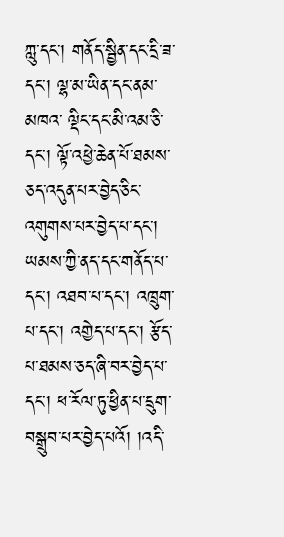ཀླུ་དང་། གནོད་སྦྱིན་དང་དྲི་ཟ་དང་། ལྷ་མ་ཡིན་དང་ནམ་མཁའ་ ལྡིང་དང་མི་འམ་ཅི་དང་། ལྟོ་འཕྱེ་ཆེན་པོ་ཐམས་ཅད་འདུན་པར་བྱེད་ཅིང་འགུགས་པར་བྱེད་པ་དང་། ཡམས་ཀྱི་ནད་དང་གནོད་པ་དང་། འཐབ་པ་དང་། འཁྲུག་པ་དང་། འགྱེད་པ་དང་། རྩོད་པ་ཐམས་ཅད་ཞི་བར་བྱེད་པ་དང་། ཕ་རོལ་ཏུ་ཕྱིན་པ་དྲུག་ བསྒྲུབ་པར་བྱེད་པའོ། །འདི་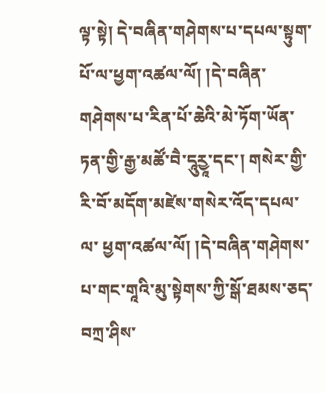ལྟ་སྟེ། དེ་བཞིན་གཤེགས་པ་དཔལ་སྟུག་པོ་ལ་ཕྱག་འཚལ་ལོ། །དེ་བཞིན་གཤེགས་པ་རིན་པོ་ཆེའི་མེ་ཏོག་ཡོན་ཏན་གྱི་རྒྱ་མཚོ་བཻ་དཱུརྱཱ་དང་། གསེར་གྱི་རི་བོ་མདོག་མཛེས་གསེར་འོད་དཔལ་ལ་ ཕྱག་འཚལ་ལོ། །དེ་བཞིན་གཤེགས་པ་གང་གཱའི་མུ་སྟེགས་ཀྱི་སྒོ་ཐམས་ཅད་བཀྲ་ཤིས་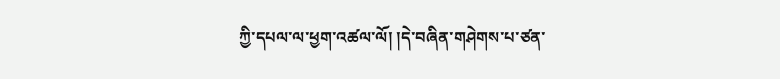ཀྱི་དཔལ་ལ་ཕྱག་འཚལ་ལོ། །དེ་བཞིན་གཤེགས་པ་ཙན་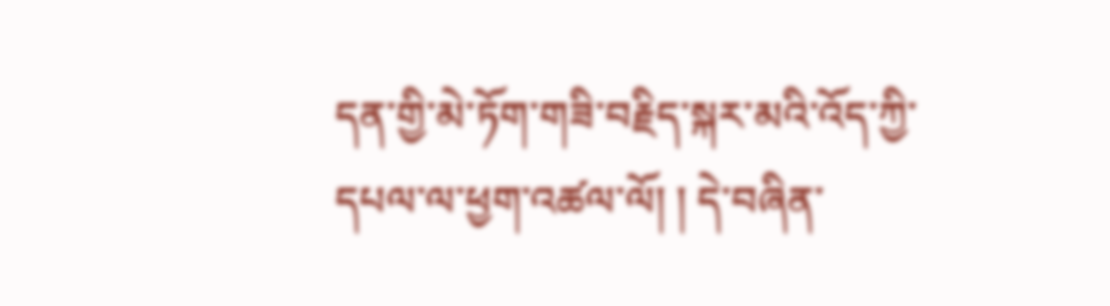དན་གྱི་མེ་ཏོག་གཟི་བརྗིད་སྐར་མའི་འོད་ཀྱི་དཔལ་ལ་ཕྱག་འཚལ་ལོ། ། དེ་བཞིན་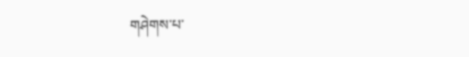གཤེགས་པ་